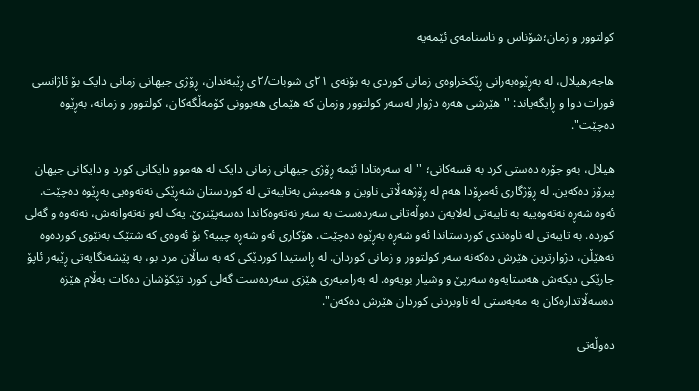کولتوور و زمان؛شۆناس و ناسنامەی ئێمەیە

هاجەرهیلال، لە بەڕێوەبەرانی ڕێکخراوەی زمانی کوردی بە بۆنەی ٢١ی شوبات/٢ی ڕێبەندان، ڕۆژی جیهانی زمانی دایک بۆ ئاژانسی فورات دوا و ڕایگەیاند: ''هێرشی هەرە دژوار لەسەر کولتوور وزمان کە هێمای هەبوونی کۆمەڵگەکان، کولتوور و زمانە، بەڕێوە دەچێت".

هیلال، بەو جۆرە دەستی کرد بە قسەکانی؛ ''لە سەرەتادا ئێمە ڕۆژی جیهانی زمانی دایک لە هەموو دایکانی کورد و دایکانی جیهان پیرۆز دەکەین. لە ڕۆژگاری ئەمڕۆدا هەم لە ڕۆژهەڵاتی ناوین و هەمیش بەتایبەتی لە کوردستان شەڕێکی نەتەوەیی بەڕێوە دەچێت. ئەوە شەڕە نەتەوەییە بە تایبەتی لەلایەن دەوڵەتانی سەردەست بە سەر نەتەوەکاندا دەسەپێنرێ. یەک لەو نەتەوانەش، نەتەوە و گەلی کوردە. بە تایبەتی لە ناوەندی کوردستاندا ئەو شەڕە بەڕێوە دەچێت. هۆکاری ئەو شەڕە چییە؟ بۆ ئەوەی کە شتێک بەنێوی کوردەوە نەهێڵن، دژوارترین هێرش دەکەنە سەر کولتوور و زمانی کوردان. لە ڕاستیدا کوردێکی کە بە ساڵان مرد بو، بە پێشەنگایەتی ڕێبەر ئاپۆ جارێکی دیکەش هەستایەوە سەرپێ و وشیار بویەوە. لە بەرامبەری هێزی سەردەست گەلی کورد تێکۆشان دەکات بەڵام هێزە دەسەڵاتدارەکان بە مەبەستی لە ناوبردنی کوردان هێرش دەکەن".

دەوڵەتی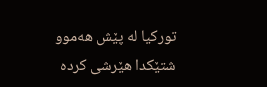تورکیا لە پێش هەموو شتێکدا هێرشی کردە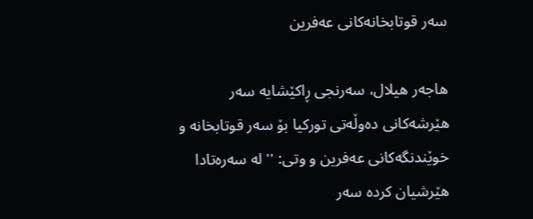سەر قوتابخانەکانی عەفرین

هاجەر هیلال، سەرنجی ڕاکێشایە سەر هێرشەکانی دەوڵەتی تورکیا بۆ سەر قوتابخانە و خوێندنگەکانی عەفرین و وتی: ''لە سەرەتادا هێرشیان کردە سەر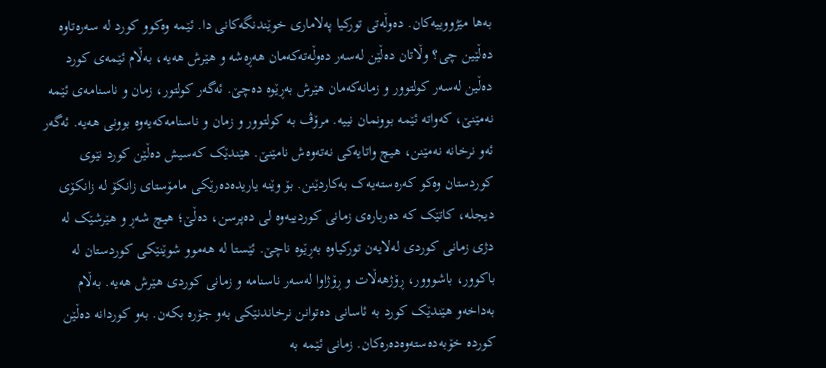بەها مێژووییەکان. دەوڵەتی تورکیا پەلاماری خوێندنگەکانی دا. ئێمە وەکوو کورد لە سەرەتاوە دەڵێین چی؟ وڵاتان دەڵێن لەسەر دەوڵەتەکەمان هەڕەشە و هێرش هەیە، بەڵام ئێمەی کورد دەڵین لەسەر کولتوور و زمانەکەمان هێرش بەڕێوە دەچێ. ئەگەر کولتور، زمان و ناسنامەی ئێمە نەمێنێ، کەواتە ئێمە بوونمان نییە. مرۆڤ بە کولتوور و زمان و ناسنامەکەیەوە بوونی هەیە. ئەگەر ئەو نرخانە نەمێنن، هیچ واتایەکی نەتەوەش نامێنێ. هێندێک کەسیش دەڵێن کورد نێوی کوردستان وەکو کەرەستەیەک بەکاردێنن. بۆ وێنە یاریدەدەرێکی مامۆستای زانکۆ لە زانکۆی دیجلە، کاتێک کە دەربارەی زمانی کوردییەوە لی دەپرسن، دەڵێ؛ هیچ شەڕ و هێرشێک لە دژی زمانی کوردی لەلایەن تورکیاوە بەڕێوە ناچێ. ئێستا لە هەموو شوێنێکی کوردستان لە باکوور، باشووور، ڕۆژهەڵات و ڕۆژاوا لەسەر ناسنامە و زمانی کوردی هێرش هەیە. بەڵام بەداخەو هێندێک کورد بە ئاسانی دەتوانن نرخاندنێکی بەو جۆرە بکەن. بەو کوردانە دەڵێن کوردە خۆبەدەستەوەدەرەکان. زمانی ئێمە بە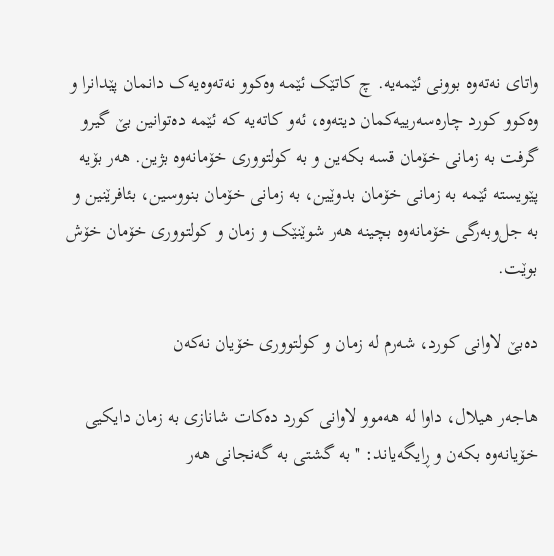واتای نەتەوە بوونی ئێمەیە. چ کاتێک ئێمە وەکوو نەتەوەیەک دانمان پێدانرا و وەکوو کورد چارەسەرییەکمان دیتەوە، ئەو کاتەیە کە ئێمە دەتوانین بێ گیرو گرفت بە زمانی خۆمان قسە بکەین و بە کولتووری خۆمانەوە بژین. هەر بۆیە پێویستە ئێمە بە زمانی خۆمان بدوێین، بە زمانی خۆمان بنووسین، بئافرێنین و بە جل‌وبەرگی خۆمانەوە بچینە هەر شوێنێک و زمان و کولتووری خۆمان خۆش بوێت.

دەبێ لاوانی کورد، شەرم لە زمان و کولتووری خۆیان نەکەن

هاجەر هیلال، داوا لە هەموو لاوانی کورد دەکات شانازی بە زمان دایکیی خۆیانەوە بکەن و ڕایگەیاند: ''بە گشتی بە گەنجانی هەر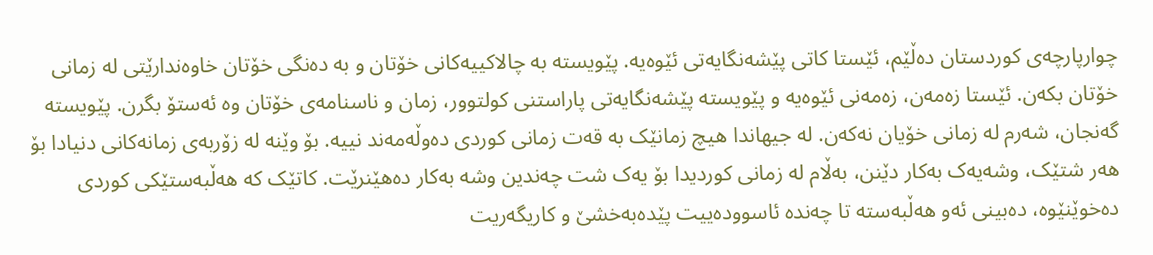چوارپارچەی کوردستان دەڵێم، ئێستا کاتی پێشەنگایەتی ئێوەیە. پێویستە بە چالاکییەکانی خۆتان و بە دەنگی خۆتان خاوەندارێتی لە زمانی خۆتان بکەن. ئێستا زەمەن، زەمەنی ئێوەیە و پێویستە پێشەنگایەتی پاراستنی کولتوور، زمان و ناسنامەی خۆتان وە ئەستۆ بگرن. پێویستە گەنجان، شەرم لە زمانی خۆیان نەکەن. لە جیهاندا هیچ زمانێک بە قەت زمانی کوردی دەوڵەمەند نییە. بۆ وێنە لە زۆربەی زمانەکانی دنیادا بۆ هەر شتێک، وشەیەک بەکار دێنن، بەڵام لە زمانی کوردیدا بۆ یەک شت چەندین وشە بەکار دەهێنرێت. کاتێک کە هەڵبەستێکی کوردی دەخوێنێوە، دەبینی ئەو هەڵبەستە تا چەندە ئاسوودەییت پێدەبەخشێ و کاریگەریت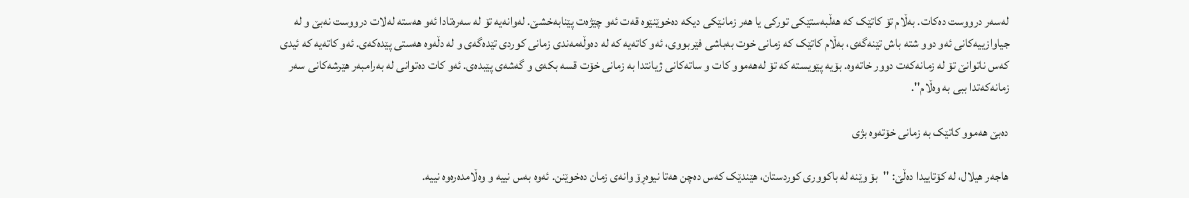لەسەر درووست دەکات. بەڵام تۆ کاتێک کە هەڵبەستێکی تورکی یا هەر زمانێکی دیکە دەخوێنێوە قەت ئەو چێژەت پێنابەخشێ. لەوانەیە تۆ لە سەرەتادا ئەو هەستە لەلات درووست نەبێ و لە جیاوازییەکانی ئەو دوو شتە باش تێنەگەی، بەڵام کاتێک کە زمانی خوت بەباشی فێربووی، ئەو کاتەیە کە لە دەوڵەمەندی زمانی کوردی تێدەگەی و لە دڵەوە هەستی پێدەکەی. ئەو کاتەیە کە ئیدی کەس ناتوانێ تۆ لە زمانەکەت دوور خاتەوە. بۆیە پێویستە کە تۆ لەهەموو کات و ساتەکانی ژیانتدا بە زمانی خۆت قسە بکەی و گەشەی پێبدەی. ئەو کات دەتوانی لە بەرامبەر هێرشەکانی سەر زمانەکەتدا ببی بە وەڵام''.

دەبێ هەموو کاتێک بە زمانی خۆتەوە بژی

هاجەر هیلال، لە کۆتاییدا دەڵێ: ''بۆ وێنە لە باکووری کوردستان، هێندێک کەس دەچن هەتا نیوەڕۆ وانەی زمان دەخوێنن. ئەوە بەس نییە و وەڵامدەرەوە نییە.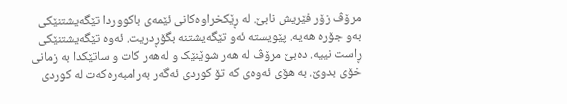مرۆڤ زۆر فێریش نابێ. لە ڕێکخراوەکانی ئێمەی باکووردا تێگەیشتنێکی بەو جۆرە هەیە. پێویستە ئەو تێگەیشتنە بگۆڕدریت. ئەوە تێگەیشتنێکی ڕاست نییە. دەبێ مرۆڤ لە هەر شوێنێک و لەهەر کات و ساتێکدا بە زمانی خۆی بدوێ. بە هۆی ئەوەی کە تۆ کوردی ئەگەر بەرامبەرەکەت لە کوردی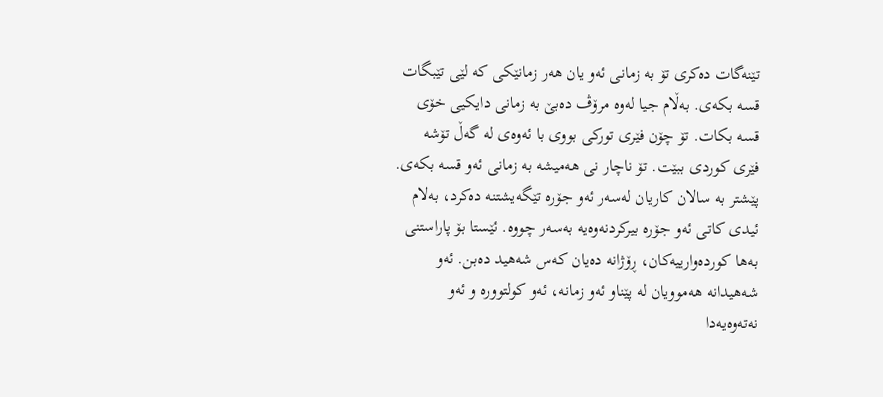تێنەگات دەکری تۆ بە زمانی ئەو یان هەر زمانێکی کە لێی تێبگات قسە بکەی. بەڵام جیا لەوە مرۆڤ دەبێ بە زمانی دایکیی خۆی قسە بکات. تۆ چۆن فێری تورکی بووی با ئەوەی لە گەڵ تۆشە فێری کوردی ببێت. تۆ ناچار نی هەمیشە بە زمانی ئەو قسە بکەی. پێشتر بە سالان کاریان لەسەر ئەو جۆرە تێگەیشتنە دەکرد، بەلام ئیدی کاتی ئەو جۆرە بیرکردنەوەیە بەسەر چووە. ئێستا بۆ پاراستنی بەها کوردەوارییەکان، ڕۆژانە دەیان کەس شەهید دەبن. ئەو شەهیدانە هەموویان لە پێناو ئەو زمانە، ئەو کولتوورە و ئەو نەتەوەیەدا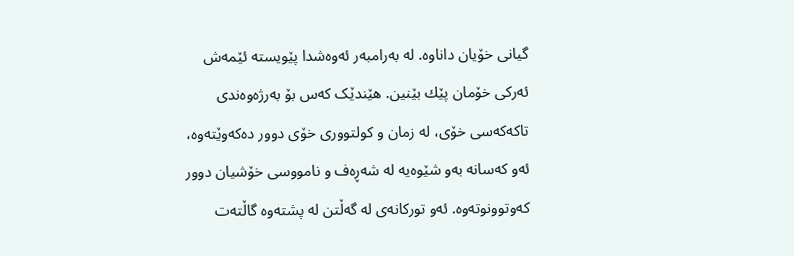گیانی خۆیان داناوە. لە بەرامبەر ئەوەشدا پێویستە ئێمەش ئەرکی خۆمان پێك بێنین. هێندێک کەس بۆ بەرژەوەندی تاکەکەسی خۆی، لە زمان و کولتووری خۆی دوور دەکەوێتەوە، ئەو کەسانە بەو شێوەیە لە شەڕەف و نامووسی خۆشیان دوور کەوتوونوتەوە. ئەو تورکانەی لە گەڵتن لە پشتەوە گاڵتەت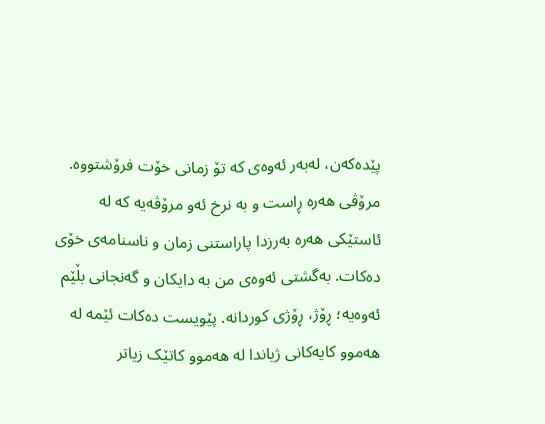پێدەکەن، لەبەر ئەوەی کە تۆ زمانی خۆت فرۆشتووە. مرۆڤی هەرە ڕاست و بە نرخ ئەو مرۆڤەیە کە لە ئاستێکی هەرە بەرزدا پاراستنی زمان و ناسنامەی خۆی دەکات. بەگشتی ئەوەی من بە دایکان و گەنجانی بڵێم ئەوەیە؛ ڕۆژ، ڕۆژی کوردانە. پێویست دەکات ئێمە لە هەموو کایەکانی ژیاندا لە هەموو کاتێک زیاتر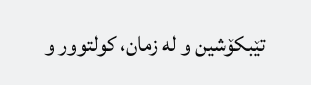تێبکۆشین و لە زمان، کولتوور و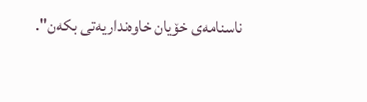ناسنامەی خۆیان خاوەنداریەتی بکەن".